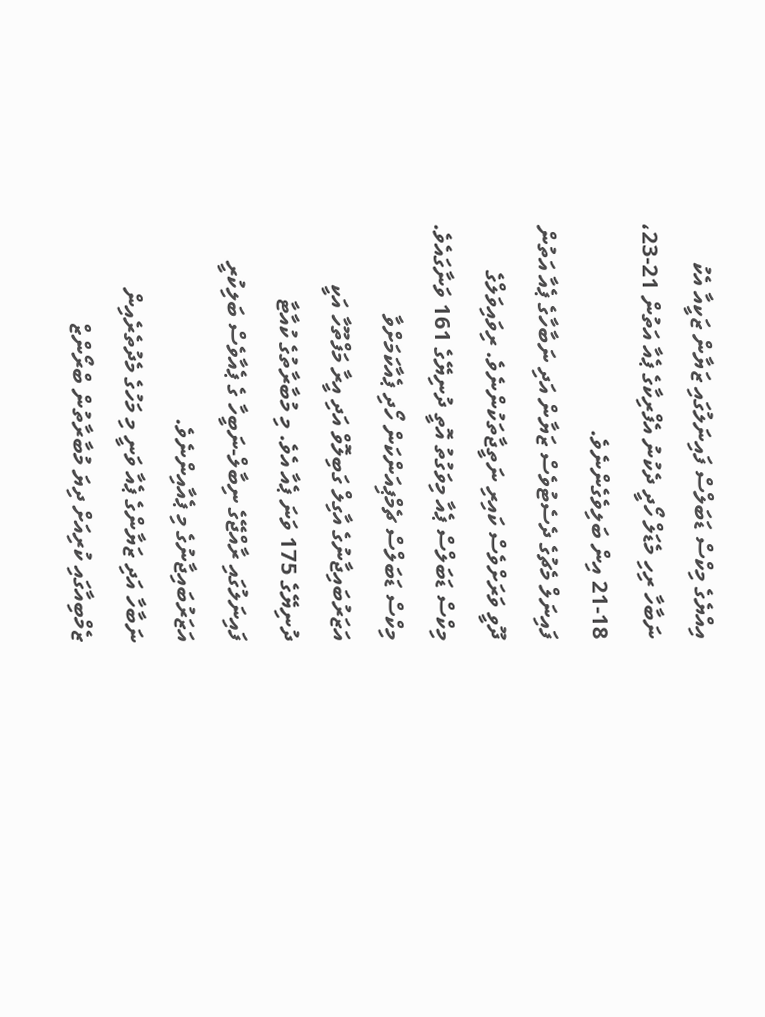އިއްޔެގެ މިކްސް ޑަބަލްސް ފައިނަލުގައި ޒަޔާން ޒަކީއާ އެކު ނަބާހާ ރިހި މެޑަލް ހޯދީ ދެކުނު އެފްރިކާގެ ޕެއާ އަތުން 21-23، 18-21 އިން ބަލިވެގެންނެވެ.
ފައިނަލް މެޗުގެ ދެސެޓުވެސް ޒަޔާން އަދި ނަބާހާގެ ޕެއާ އަތުން ދޫވީ ވަރަށްވެސް ކައިރި ނަތީޖާތަކުންނެވެ. ރިވައިވަލްގެ މިކްސް ޑަބަލްސް ޕެއާ މިވަގުތު އޮތީ ދުނިޔޭގެ 161 ވަނާގައެވެ.  މިކްސް ޑަބަލްސް ޗެމްޕިއަންކަން ހޯދި ޕެއާކަމަށްވާ އަޒަރުބައިޖާނުގެ އާގިލް ގަބިލޮވް އަދި އީރާ މަފްތޫހާ އަކީ ދުނިޔޭގެ 175 ވަނަ ޕެއާ އެވެ. މި މުބާރާތުގެ ކުއާޓާ ފައިނަލުގައި ރާއްޖޭގެ ނިބާލް-ނަބީހާ ގެ ޕެއާވެސް ބަލިކުރީ އަޒަރުބައިޖާނުގެ މި ޕެއާއިންނެވެ.
ނަބާހާ އަދި ޒަޔާންގެ ޕެއާ ވަނީ މި މަހުގެ މެދުތެރެއިން ޒެމްބިއާގައި ކުރިއަށް ދިޔަ މުބާރާތުން ބްރޯންޒް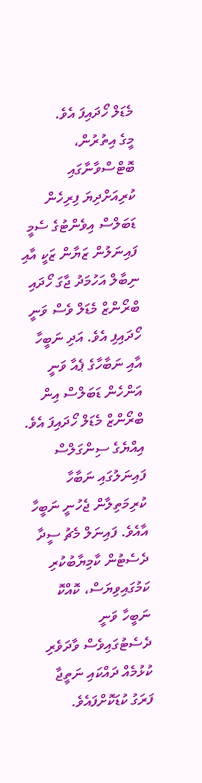މެޑަލް ހޯދައިފަ އެވެ.
މީގެ އިތުރުން، ބޮޓްސްވާނާގައި ކުރިއަށްދިޔަ ފިރިހެން ޑަބަލްސް އިވެންޓުގެ ސެމީ ފައިނަލުން ޒަޔާން ޒަކީ އާއި ނިބާލް އަހުމަދު ޖާގަ ހޯދައި ބްރޯންޒް މެޑަލް ވެސް ވަނީ ހޯދައިފި އެވެ. އަދި ނަބީހާ އާއި ނަބާހާގެ ޕެއާ ވަނީ އަންހެން ޑަބަލްސް އިން ބްރޯންޒް މެޑަލް ހޯދައިފަ އެވެ. އިއްޔެގެ ސިންގަލްސް ފައިނަލުގައި ނަބާހާ ކުރިމަތިލާން ޖެހުނީ ނަބީހާ އާއެވެ. ފައިނަލް މެޗު ސީދާ ދެސެޓުން ކާމިޔާބުކުރި ކަމުގައިވިޔަސް، ކޮއްކޮ ނަބީހާ ވަނީ ދެސެޓުގައިވެސް ވާދަވެރި ކުޅުމެއް ދައްކައި ނަތީޖާ ފަރަގު ކުޑަކޮށްފައެވެ.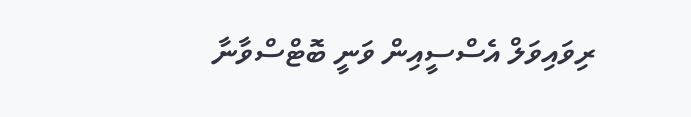ރިވައިވަލް އެސްސީއިން ވަނީ ބޮޓްސްވާނާ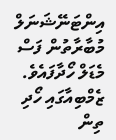އިންޓަނޭޝަނަލް މުބާރާތުން ފަސް މެޑަލް ހޯދާފައެވެ. ޒެމްބިއާގައި ހޯދި ތިން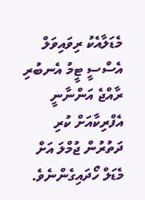މެޑަލާއެކު ރިވައިވަލް އެސްސީ ޓީމު އެނބުރި ރާއްޖެ އަންނާނީ އެފްރިކާއަށް ކުރި ދަތުރުން ޖުމްލަ އަށް މެޑަލް ހޯދައިގެންނެވެ.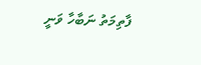ފާތިމަތު ނަބާހާ ވަނީ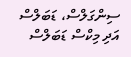ސިންގަލްސް، ޑަބަލްސް އަދި މިކްސް ޑަބަލްސް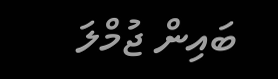ބައިން ޖުމްލަ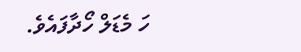ހަ މެޑަލް ހޯދާފައެވެ.